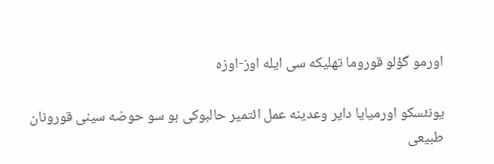اورمو گؤلو قوروما تهلیکه سی ایله اوز-اوزه

یونئسکو اورمیایا دایر وعدینه عمل ائتمیر حالبوکی بو سو حوضه ‌سینی قورونان طبیعی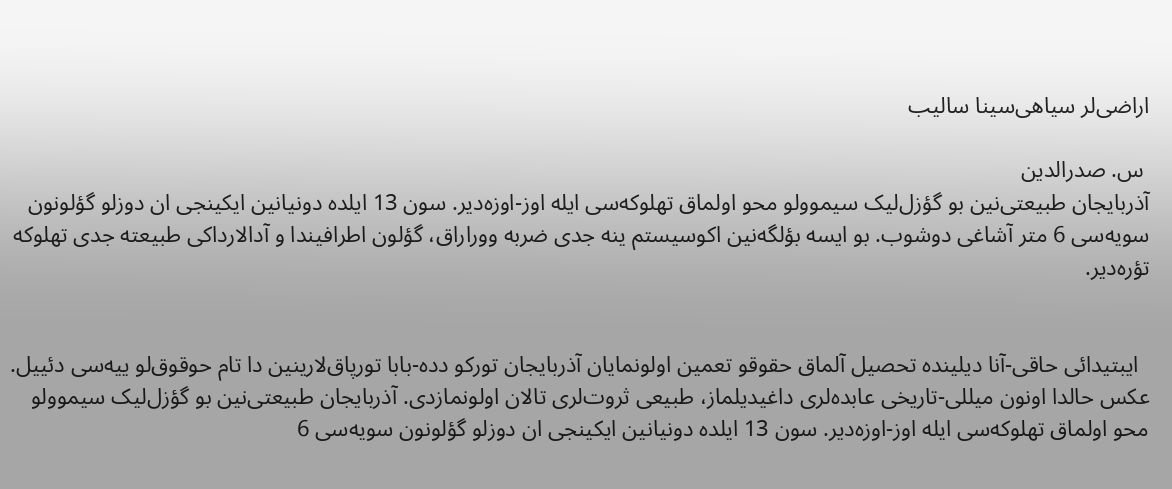اراضی‌لر سیاهی‌سینا سالیب

 س. صدرالدین
آذربایجان طبیعتی‌نین بو گؤزل‌لیک سیموولو محو اولماق تهلوکه‌سی ایله اوز-اوزه‌دیر. سون 13 ایلده دونیانین ایکینجی ان دوزلو گؤلونون سویه‌سی 6 متر آشاغی دوشوب. بو ایسه بؤلگه‌نین اکوسیستم ینه جدی ضربه وورا‌راق، گؤلون اطرافیندا و آدا‌لارداکی طبیعته جدی تهلوکه تؤره‌دیر.


  ایبتیدائی حاقی-آنا دیلینده تحصیل آلماق حقوقو تعمین اولونمایان آذربایجان تورکو دده-بابا تورپاق‌لارینین دا تام حوقوق‌لو ییه‌سی دئییل. عکس حالدا اونون میللی-تاریخی عابده‌لری داغیدیلماز، طبیعی ثروت‌لری تالان اولونمازدی. آذربایجان طبیعتی‌نین بو گؤزل‌لیک سیموولو محو اولماق تهلوکه‌سی ایله اوز-اوزه‌دیر. سون 13 ایلده دونیانین ایکینجی ان دوزلو گؤلونون سویه‌سی 6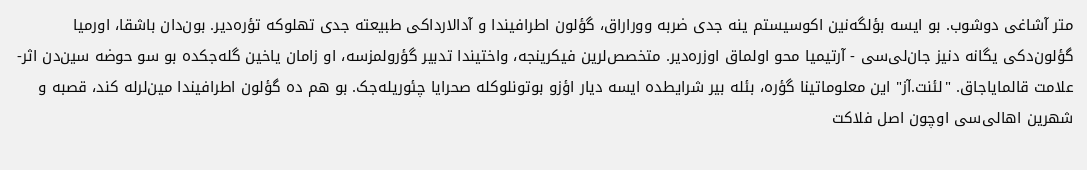متر آشاغی دوشوب. بو ایسه بؤلگه‌نین اکوسیستم ینه جدی ضربه وورا‌راق، گؤلون اطرافیندا و آدا‌لارداکی طبیعته جدی تهلوکه تؤره‌دیر. بون‌دان باشقا، اورمیا گؤلون‌دکی یگانه دنیز جان‌لی‌سی - آرتیمیا محو اولماق اوزره‌دیر. متخصص‌لرین فیکرینجه، واختیندا تدبیر گؤرولمزسه، او زامان یاخین گله‌جکده بو سو حوضه ‌سین‌دن اثر-علامت قالمایا‌جاق. "لئنت.آز" این معلوماتینا گؤره، بئله بیر شرایطده ایسه دیار اؤزو بوتونلوکله صحرایا چئوریله‌جک. بو هم ده گؤلون اطرافیندا مین‌لرله کند، قصبه و شهرین اها‌لی‌سی اوچون اصل فلاکت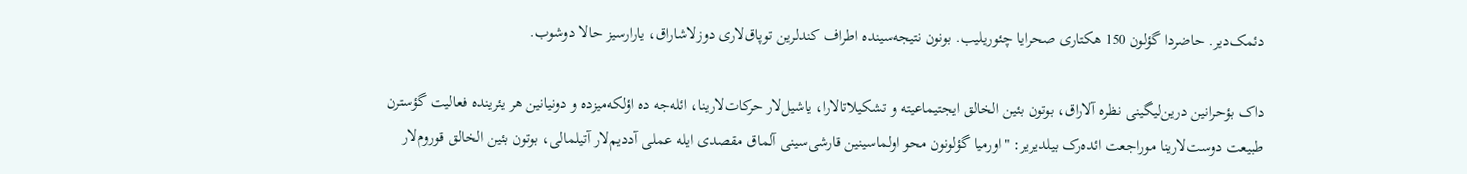دئمک‌دیر. حاضردا گؤلون 150 هکتاری صحرایا چئوریلیب. بونون نتیجه‌سینده اطراف کندلرین توپاق‌لاری دوزلاشا‌راق، یارارسیز حالا دوشوب.

داک بؤحرانین درین‌لیگینی نظره آلا‌راق، بوتون بئین الخالق ایجتیماعیته و تشکیلاتا‌لارا، یاشیل‌لار حرکات‌لارینا، ائله‌جه ده اؤلکه‌میزده و دونیانین هر یئرینده فعالیت گؤسترن طبیعت دوست‌لارینا موراجعت ائده‌رک بیلدیریر: "اورمیا گؤلونون محو اولماسینین قارشی‌سینی آلماق مقصدی ایله عملی آددیم‌لار آتیلما‌لی، بوتون بئین الخالق قوروم‌لار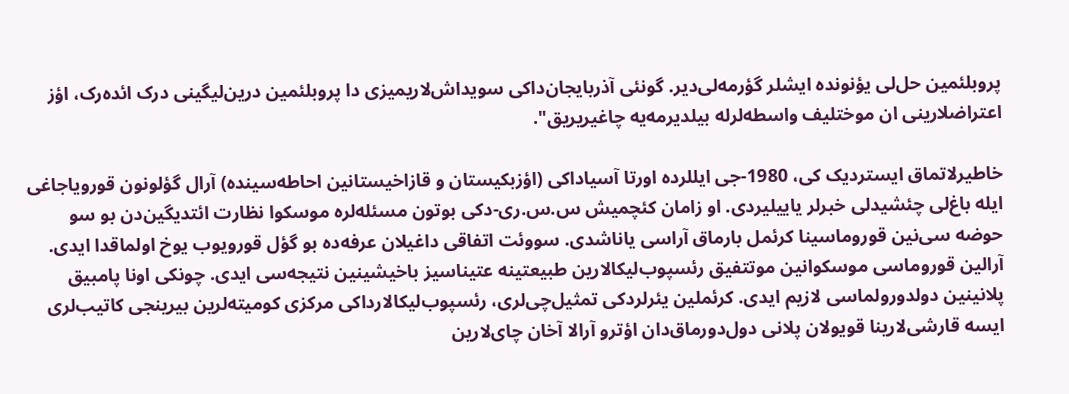پروبلئمین حل‌لی یؤنونده ایشلر گؤرمه‌لی‌دیر. گونئی آذربایجان‌داکی سویداش‌لاریمیزی دا پروبلئمین درین‌لیگینی درک ائده‌رک، اؤز اعتراضلارینی ان موختلیف واسطه‌لرله بیلدیرمه‌یه چاغیریریق".

خاطیرلاتماق ایستردیک کی، 1980-جی ایللرده اورتا آسیا‌داکی (اؤزبکیستان و قازاخیستانین احاطه‌سینده) آرال گؤلونون قورویاجاغی ایله باغ‌لی چئشیدلی خبرلر یاییلیردی. او زامان کئچمیش س.س.ری-دکی بوتون مسئله‌لره موسکوا نظارت ائتدیگین‌دن بو سو حوضه ‌سی‌نین قوروماسینا کرئمل بارماق آراسی یاناشدی. سووئت اتفاقی داغیلان عرفه‌ده بو گؤل قورویوب یوخ اولماقدا ایدی. آرالین قوروماسی موسکوانین موتتفیق رئسپوب‌لیکا‌لارین طبیعتینه عتینا‌سیز باخیشینین نتیجه‌سی ایدی. چونکی اونا پامبیق پلانینین دولدورولماسی لازیم ایدی. کرئملین یئرلردکی تمثیل‌چی‌لری، رئسپوب‌لیکا‌لارداکی مرکزی کومیته‌لرین بیرینجی کاتیب‌لری ایسه قارشی‌لارینا قویولان پلانی دول‌دورماق‌دان اؤترو آرالا آخان چای‌لارین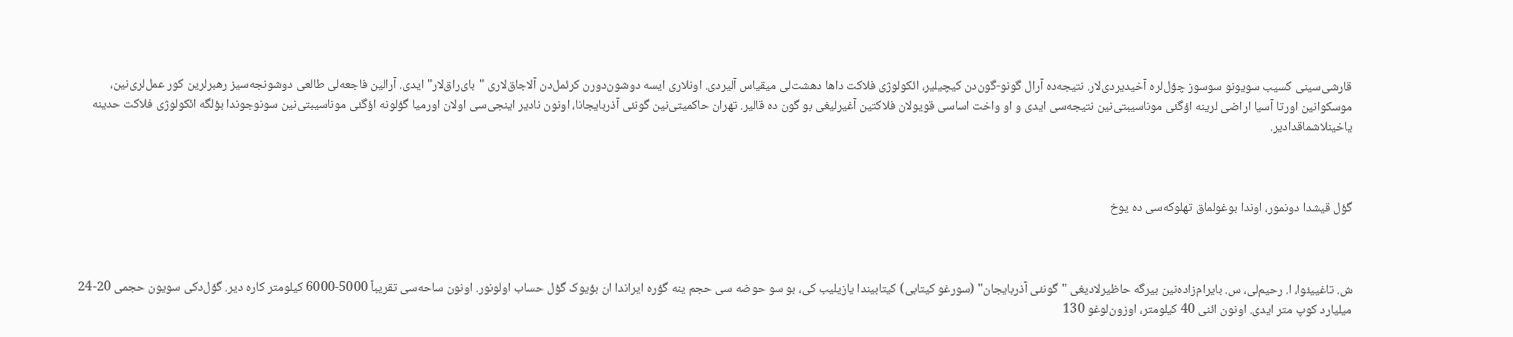قارشی‌سینی کسیب سویونو سوسوز چؤل‌لره آخیدیردی‌لار. نتیجه‌ده آرال گونو-گون‌دن کیچیلیر، ائکولوژی فلاکت داها دهشت‌لی میقیاس آلیردی. اونلاری ایسه دوشون‌دورن کرئمل‌دن آلا‌جاق‌لاری "بای‌راق‌لار" ایدی. آرالین فاجعه‌لی طالعی دوشونجه‌سیز رهبرلرین کور عمل‌لری‌نین، موسکوانین اورتا آسیا اراضی لرینه اؤگئی موناسیبتی‌نین نتیجه‌سی ایدی و او واخت اساسی قویولان فلاکتین آغیرلیغی بو گون ده قالیر. تهران حاکمیتی‌نین گونئی آذربایجانا، اونون نادیر اینجی‌سی اولان اورمیا گؤلونه اؤگئی موناسیبتی‌نین سونوجوندا بؤلگه ائکولوژی فلاکت حدینه یاخینلاشماقدا‌دیر.



گؤل قیشدا دونمور، اوندا بوغولماق تهلوکه‌سی ده یوخ



ش. تاغییئوا، ا. رحیم‌لی، س. بایرام‌زاده‌نین بیرگه حاظیرلادیغی "گونئی آذربایجان" (سورغو کیتابی) کیتابیندا یازیلیب کی، بو سو حوضه ‌سی حجم ینه گؤره ایراندا ان بؤیوک گؤل حساب اولونور. اونون ساحه‌سی تقریباً 5000-6000 کیلومتر کاره دیر. گؤل‌دکی سویون حجمی 20-24 میلیارد کوپ متر ایدی. اونون ائنی 40 کیلومتر، اوزون‌لوغو 130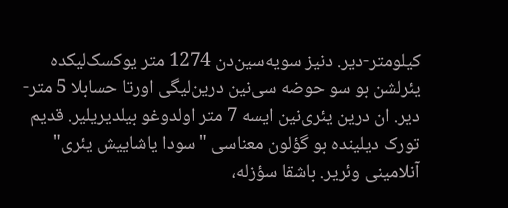کیلومتر-دیر. دنیز سویه‌سین‌دن 1274 متر یوکسک‌لیکده یئرلشن بو سو حوضه ‌سی‌نین درین‌لیگی اورتا حسابلا 5 متر-دیر. ان درین یئری‌نین ایسه 7 متر اولدوغو بیلدیریلیر. قدیم تورک دیلینده بو گؤلون معناسی "سودا یاشاییش یئری" آنلامینی وئریر. باشقا سؤزله،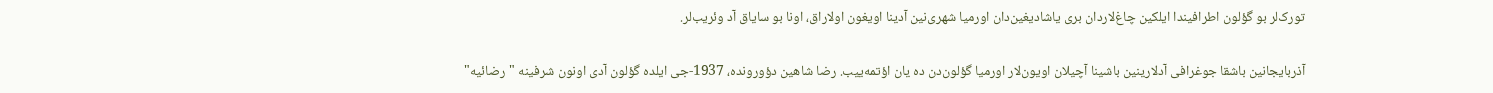تورک‌لر بو گؤلون اطرافیندا ایلکین چاغ‌لاردان بری یاشادیغین‌دان اورمیا شهری‌نین آدینا اویغون اولا‌راق، اونا بو سایاق آد وئریب‌لر.

آذربایجانین باشقا جوغرافی آدلارینین باشینا آچیلان اویون‌لار اورمیا گؤلون‌دن ده یان اؤتمه‌ییب. رضا شاهین دؤورونده، 1937-جی ایلده گؤلون آدی اونون شرفینه "رضائیه"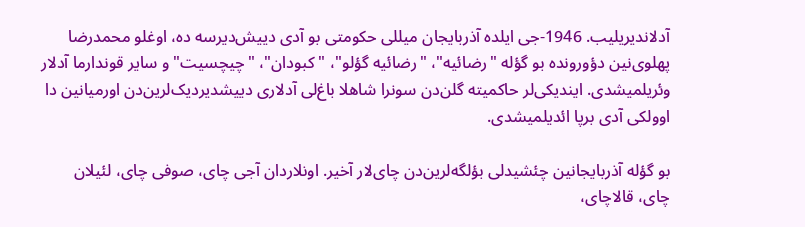آدلاندیریلیب. 1946-جی ایلده آذربایجان میللی حکومتی بو آدی دییش‌دیرسه ده، اوغلو محمدرضا پهلوی‌نین دؤورونده بو گؤله "رضائیه"، "رضائیه گؤلو"، "کبودان"، "چیچسیت" و سایر قوندارما آدلار وئریلمیشدی. ایندیکی‌لر حاکمیته گلن‌دن سونرا شاهلا باغ‌لی آدلاری دییشدیردیک‌لرین‌دن اورمیانین دا اوولکی آدی برپا ائدیلمیشدی.

بو گؤله آذربایجانین چئشیدلی بؤلگه‌لرین‌دن چای‌لار آخیر. اونلاردان آجی چای، صوفی چای، لئیلان چای، قالاچای،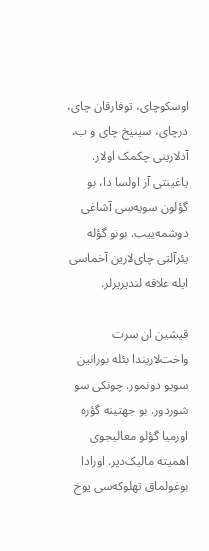اوسکوچای، توفارقان چای، درچای، سینیخ چای و ب. آدلارینی چکمک اولار. یاغینتی آز اولسا دا، بو گؤلون سویه‌سی آشاغی دوشمه‌ییب. بونو گؤله یئرآلتی چای‌لارین آخماسی ایله علاقه لندیریرلر.

قیشین ان سرت واخت‌لاریندا بئله بورانین سویو دونمور. چونکی سو شوردور. بو جهتینه گؤره اورمیا گؤلو معالیجوی اهمیته مالیک‌دیر. اورادا بوغولماق تهلوکه‌سی یوخ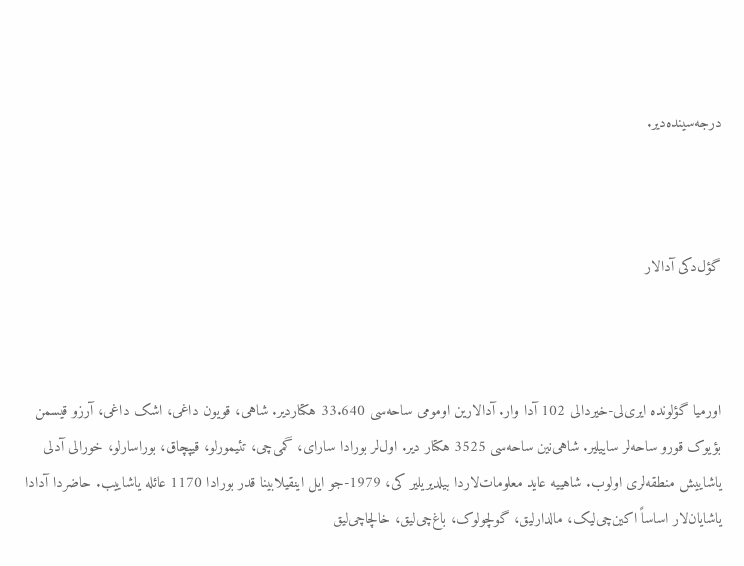درجه‌سینده‌دیر.



گؤل‌دکی آدا‌لار



اورمیا گؤلونده ایری‌لی-خیردا‌لی 102 آدا وار. آدا‌لارین اومومی ساحه‌سی 33.640 هکتاردیر. شاهی، قویون داغی، اشک داغی، آرزو قیسمن بؤیوک قورو ساحه‌لر ساییلیر. شاهی‌نین ساحه‌سی 3525 هکتار دیر. اول‌لر بورادا سارای، گمی‌چی، تئیمورلو، قیپچاق، بوراسارلو، خورا‌لی آدلی یاشاییش منطقه‌لری اولوب. شاهییه عاید معلومات‌لاردا بیلدیریلیر کی، 1979-جو ایل اینقیلابینا قدر بورادا 1170 عائله یاشاییب. حاضردا آدادا یاشایان‌لار اساساً اکین‌چی‌لیک، مالدارلیق، گولچولوک، باغ‌چی‌لیق، خالچا‌چی‌لیق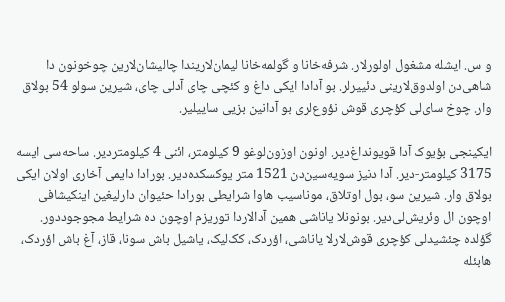و س. ایشله مشغول اولورلار. شرفه‌خانا و گولمه‌خانا لیمان‌لاریندا چالیشان‌لارین چوخونون دا شاهی‌دن اولدوق‌لارینی دئییرلر. بو آدادا ایکی داغ و کئچی چای آدلی چای، شیرین سولو 54 بولاق وار. چوخ سای‌لی کؤچری قوش نؤوع‌لری بو آدانین بزیی ساییلیر.

ایکینجی بؤیوک آدا قویونداغ‌دیر. اونون اوزون‌لوغو 9 کیلومتر، ائنی 4 کیلومتردیر. ساحه‌سی ایسه 3175 کیلومتر-دیر. آدا دنیز سویه‌سین‌دن 1521 متر یوکسکده‌دیر. بورادا دایمی آخاری اولان ایکی بولاق وار. شیرین سو، بول اوتلاق، موناسیب هاوا شرایطی بورادا حئیوان دارلیغین اینکیشافی اوچون ال وئریش‌لی‌دیر. بونونلا یاناشی همین آدا‌لاردا توریزم اوچون ده شرایط مجوجوددور. گؤلده چئشیدلی کؤچری قوش‌لارلا یاناشی، اؤردک، کک‌لیک، یاشیل باش سونا، قاز، آغ باش اؤردک، هابئله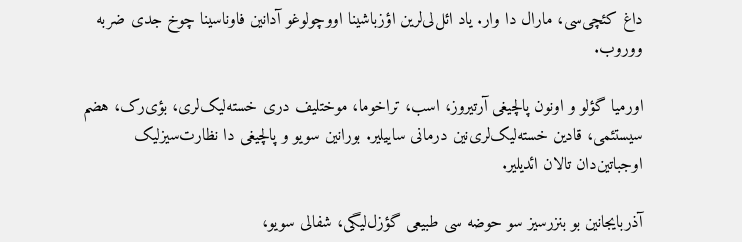داغ کئچی‌سی، مارال دا وار. یاد ائل‌لی‌لرین اؤزباشینا اووچولوغو آدانین فاوناسینا چوخ جدی ضربه ووروب.

اورمیا گؤلو و اونون پالچیغی آرتیروز، اسب، تراخوما، موختلیف دری خسته‌لیک‌لری، بؤی‌رک، هضم سیستئمی، قادین خسته‌لیک‌لری‌نین درمانی ساییلیر. بورانین سویو و پالچیغی دا نظارت‌سیزلیک اوجباتین‌دان تالان ائدیلیر.

آذربایجانین بو بنزرسیز سو حوضه ‌سی طبیعی گؤزل‌لیگی، شفا‌لی سویو،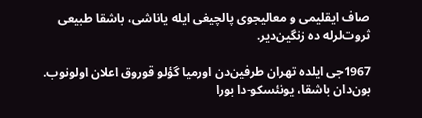صاف ایقلیمی و معالیجوی پالچیغی ایله یاناشی، باشقا طبیعی ثروت‌لرله ده زنگین‌دیر.

1967جی ایلده تهران طرفین‌دن اورمیا گؤلو قوروق اعلان اولونوب. بون‌دان باشقا، یونئسکو-دا بورا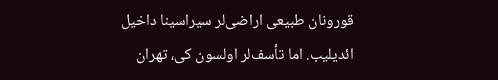قورونان طبیعی اراضی‌لر سیراسینا داخیل ائدیلیب. اما تأسف‌لر اولسون کی، تهران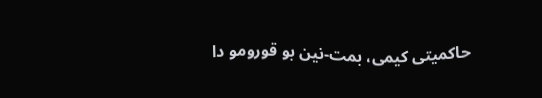حاکمیتی کیمی، بمت-نین بو قورومو دا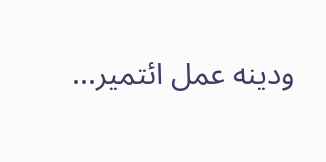ودینه عمل ائتمیر...